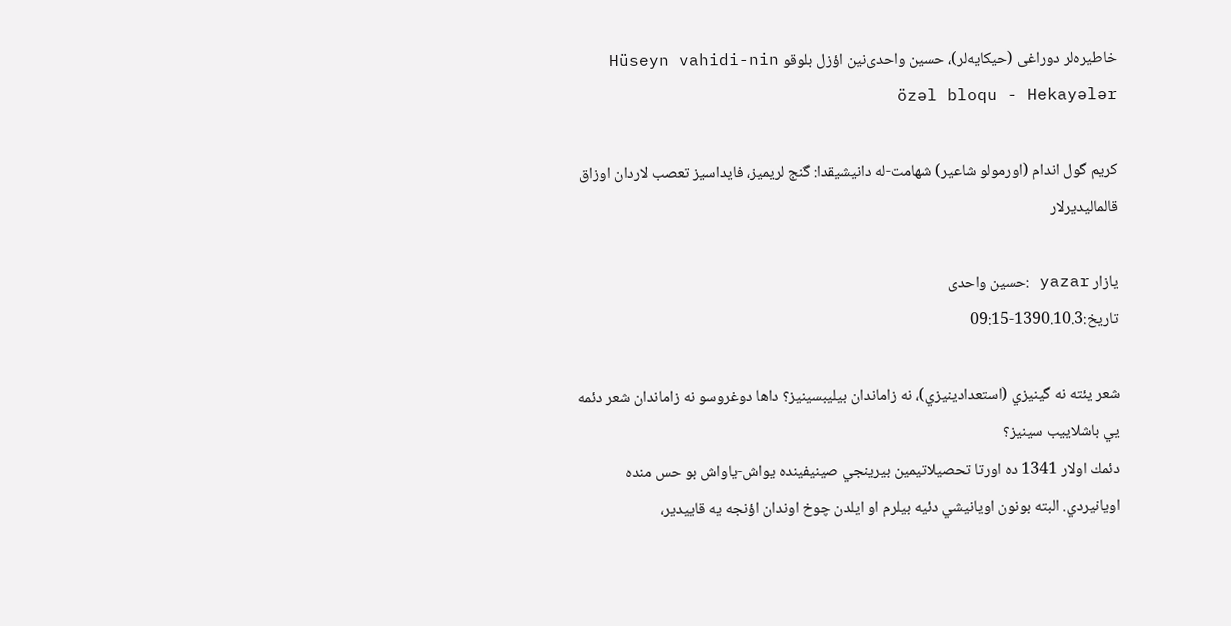خاطیره‌لر دوراغی (حیکایه‌لر)، حسین واحدی‌نین اؤزل بلوقو Hüseyn vahidi-nin özəl bloqu - Hekayələr

كريم گول اندام (اورمولو شاعير) شهامت-له دانيشيقدا: گنج لريميز، فايداسيز تعصب لاردان اوزاق قالماليديرلار

یازار yazar :حسین واحدى
تاریخ:1390.10.3-09:15

شعر يئته نه گينيزي (استعدادينيزي)، نه زاماندان بيليبسينيز؟ داها دوغروسو نه زاماندان شعر دئمه يي باشلاييب سينيز؟
دئمك اولار 1341 ده اورتا تحصيلاتيمين بيرينجي صينيفينده يواش-ياواش بو حس منده اويانيردي. البته بونون اويانيشي دئيه بيلرم او ايلدن چوخ اوندان اؤنجه يه قاييدير،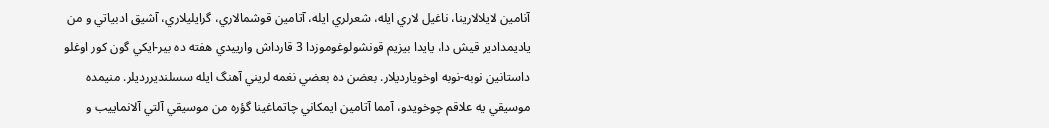آنامين لايلالارينا، ناغيل لاري ايله، شعرلري ايله، آتامين قوشمالاري، گرايليلاري، آشيق ادبياتي و من ياديمدادير قيش دا، يايدا بيزيم قونشولوغوموزدا 3 قارداش وارييدي هفته ده بير-ايكي گون كور اوغلو داستانين نوبه-نوبه اوخويارديلار. بعضن ده بعضي نغمه لريني آهنگ ايله سسلنديررديلر. منيمده موسيقي يه علاقم چوخويدو، آمما آتامين ايمكاني چاتماغينا گؤره من موسيقي آلتي آلانماييب و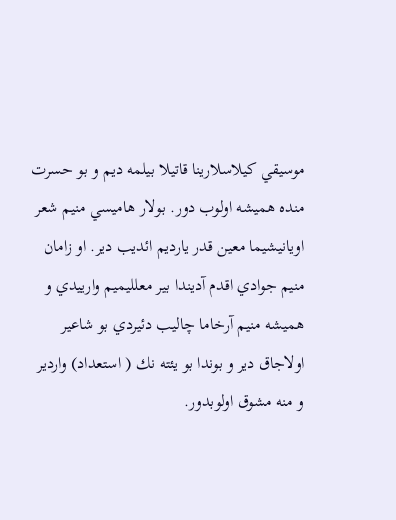موسيقي كيلاسلارينا قاتيلا بيلمه ديم و بو حسرت منده هميشه اولوب دور. بولار هاميسي منيم شعر اويانيشيما معين قدر يارديم ائديب دير. او زامان منيم جوادي اقدم آديندا بير معلليميم وارييدي و هميشه منيم آرخاما چاليب دئيردي بو شاعير اولاجاق دير و بوندا بو يئته نك ( استعداد) واردير و منه مشوق اولوبدور.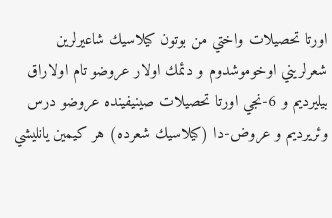اورتا تحصيلات واختي من بوتون كيلاسيك شاعيرلرين شعرلريني اوخوموشدوم و دئمك اولار عروضو تام اولاراق بيليرديم و 6-نجي اورتا تحصيلات صينيفينده عروضو درس وئريرديم و عروض-دا (كيلاسيك شعرده) هر كيمين يانليشي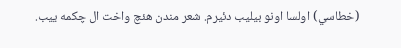(خطاسي) اولسا اونو بيليب دئيرم. شعر مندن هئچ واخت ال چكمه ييب.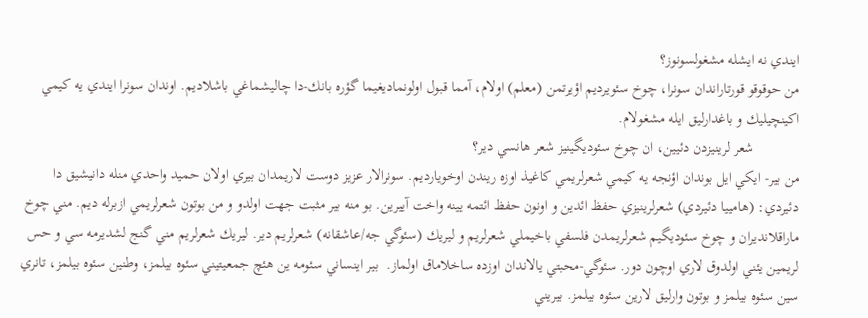ايندي نه ايشله مشغولسونوز؟
من حوقوقو قورتاراندان سونرا، چوخ سئويرديم اؤيرتمن (معلم) اولام، آمما قبول اولونماديغيما گؤره بانك-دا چاليشماغي باشلاديم. اوندان سونرا ايندي يه كيمي اكينچيليك و باغدارليق ايله مشغولام.
            شعر لرينيزدن دئيين، ان چوخ سئوديگينيز شعر هانسي دير؟
من بير- ايكي ايل بوندان اؤنجه يه كيمي شعرلريمي كاغيذ اوزه ريندن اوخويارديم. سونرالار عزيز دوست لاريمدان بيري اولان حميد واحدي منله دانيشيق دا دئيردي: (هامييا دئيردي) شعرلرينيزي حفظ ائدين و اونون حفظ ائتمه يينه واخت آييرين. بو منه بير مثبت جهت اولدو و من بوتون شعرلريمي ازبرله ديم. مني چوخ ماراقلانديران و چوخ سئوديگيم شعرلريمدن فلسفي باخيملي شعرلريم و ليريك (سئوگي جه/عاشقانه) شعرلريم دير. ليريك شعرلريم مني گنج لشديرمه سي و حس لريمين يئني اولدوق لاري اوچون دور. سئوگي-محبتي يالاندان اوزده ساخلاماق اولماز.  بير اينساني سئومه ين هئچ جمعيتيني سئوه بيلمز، وطنين سئوه بيلمز، تانري سين سئوه بيلمز و بوتون وارليق لارين سئوه بيلمز. بيريني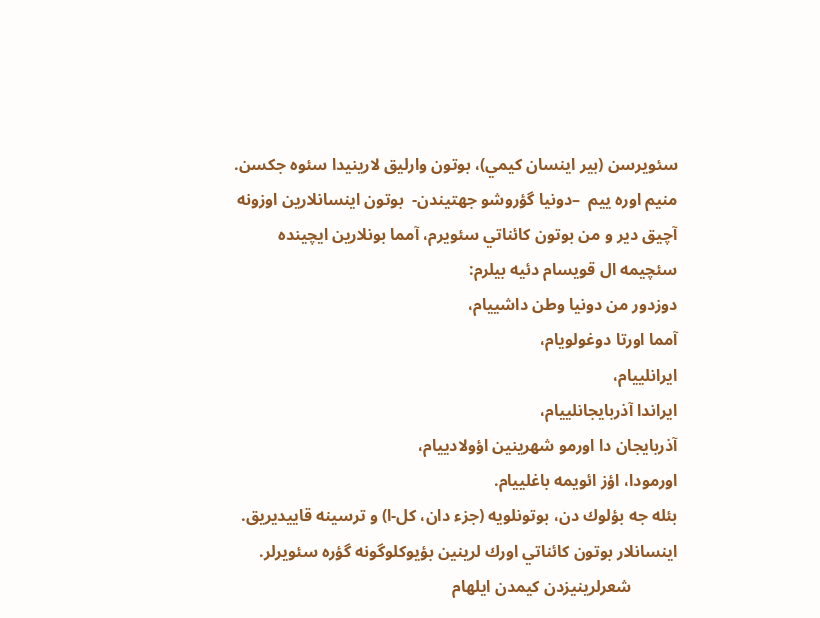سئويرسن (بير اينسان كيمي)، بوتون وارليق لارينيدا سئوه جكسن. منيم اوره ييم  –دونيا گؤروشو جهتيندن-  بوتون اينسانلارين اوزونه آچيق دير و من بوتون كائناتي سئويرم، آمما بونلارين ايچينده سئچيمه ال قويسام دئيه بيلرم:
دوزدور من دونيا وطن داشييام،
آمما اورتا دوغولويام،
ايرانلييام،
ايراندا آذربايجانلييام،
آذربايجان دا اورمو شهرينين اؤولادييام،
اورمودا، اؤز ائويمه باغلييام.
بئله جه بؤلوك دن، بوتونلويه (جزء دان، كل-ا) و ترسينه قاييديريق. اينسانلار بوتون كائناتي اورك لرينين بؤيوكلوگونه گؤره سئويرلر.
           شعرلرينيزدن كيمدن ايلهام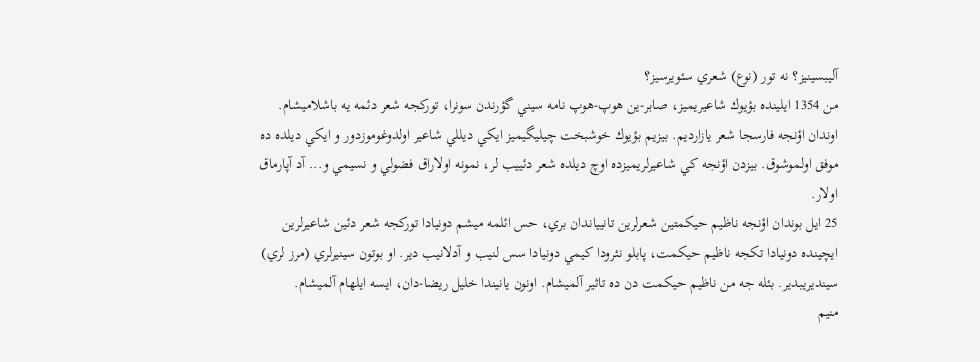آليبسينيز؟ نه تور (نوع) شعري سئويرسيز؟
من 1354 ايلينده بؤيوك شاعيريميز، صابر-ين هوپ-هوپ نامه سيني گؤرندن سونرا، توركجه شعر دئمه يه باشلاميشام. اوندان اؤنجه فارسجا شعر يازارديم. بيزيم بؤيوك خوشبخت چيليگيميز ايكي ديللي شاعير اولدوغوموزدور و ايكي ديلده ده موفق اولموشوق. بيزدن اؤنجه كي شاعيرلريميزده اوچ ديلده شعر دئييب لر، نمونه اولاراق فضولي و نسيمي و... آد آپارماق اولار.
25 ايل بوندان اؤنجه ناظيم حيكمتين شعرلرين تانيياندان بري، حس ائلمه ميشم دونيادا توركجه شعر دئين شاعيرلرين ايچينده دونيادا تكجه ناظيم حيكمت، پابلو نئرودا كيمي دونيادا سس لنيب و آدلانيب دير. او بوتون سينيرلري (مرز لري) سينديريبدير. بئله جه من ناظيم حيكمت دن ده تاثير آلميشام. اونون يانيندا خليل ريضا-دان، ايسه ايلهام آلميشام.
منيم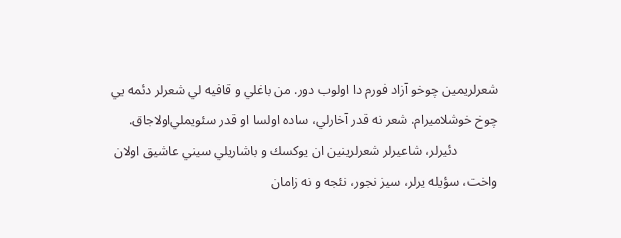شعرلريمين چوخو آزاد فورم دا اولوب دور. من باغلي و قافيه لي شعرلر دئمه يي چوخ خوشلاميرام. شعر نه قدر آخارلي، ساده اولسا او قدر سئويملي‌اولاجاق.
            دئيرلر، شاعيرلر شعرلرينين ان يوكسك و باشاريلي سيني عاشيق اولان واخت، سؤيله يرلر، سيز نجور، نئجه و نه زامان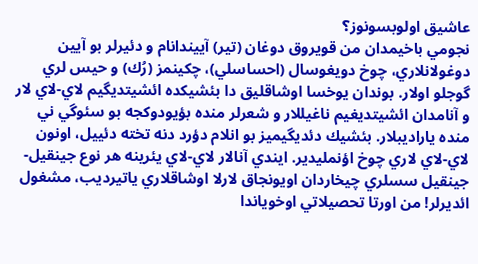عاشيق اولوبسونوز؟
نجومي باخيمدان من قويروق دوغان (تير) آييندانام و دئيرلر بو آيين دوغولانلاري، چوخ دويغوسال (احساسلي)، چكينمز (رُك) و حيس لري گوجلو اولار. بوندان يوخسا اوشاقليق دا بئشيكده ائشيتديگيم لاي-لاي لار و آنامدان ائشيتديغيم ناغيللار و شعرلر منده بؤيودوكجه بو سئوگي ني منده ياراديبلار. بئشيك دئديگيميز بو انلام دؤرد دنه تخته دئييل، اونون لاي-لاي لاري چوخ اؤنمليدير. ايندي آنالار لاي-لاي يئرينه هر نوع جينقيل-جينقيل سسلري چيخاردان اويونجاق لارلا اوشاقلاري ياتيرديب، مشغول ائديرلر! من اورتا تحصيلاتي اوخوياندا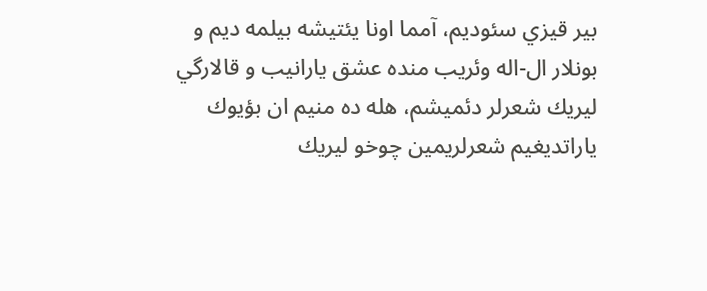بير قيزي سئوديم، آمما اونا يئتيشه بيلمه ديم و بونلار ال-اله وئريب منده عشق يارانيب و قالارگي ليريك شعرلر دئميشم، هله ده منيم ان بؤيوك ياراتديغيم شعرلريمين چوخو ليريك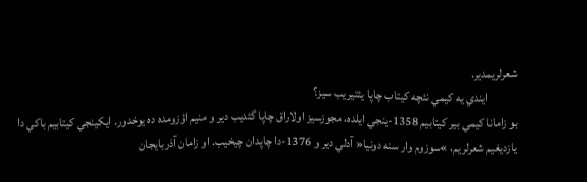شعرلريمدير.
            ايندي يه كيمي نئچه كيتاب چاپا يئتيريب سيز؟
بو زامانا كيمي بير كيتابيم 1358-ينجي ايلده، مجوزسيز اولاراق چاپا گئديب دير و منيم اؤزومده ده يوخدور. ايكينجي كيتابيم باكي دا يازديغيم شعرلريم، »سوزوم وار سنه دونيا« آدلي دير و 1376-دا چاپدان چيخيب. او زامان آذربايجان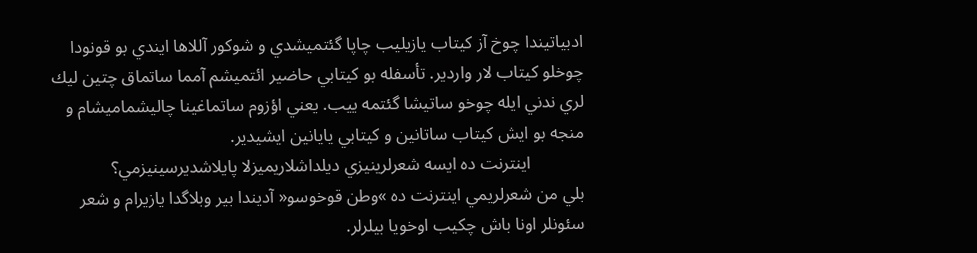ادبياتيندا چوخ آز كيتاب يازيليب چاپا گئتميشدي و شوكور آللاها ايندي بو قونودا چوخلو كيتاب لار واردير. تأسفله بو كيتابي حاضير ائتميشم آمما ساتماق چتين ليك لري ندني ايله چوخو ساتيشا گئتمه ييب. يعني اؤزوم ساتماغينا چاليشماميشام و منجه بو ايش كيتاب ساتانين و كيتابي يايانين ايشيدير.
            اينترنت ده ايسه شعرلرينيزي ديلداشلاريميزلا پايلاشديرسينيزمي؟
بلي من‌ شعرلريمي اينترنت ده »وطن قوخوسو« آديندا بير وبلاگدا يازيرام و شعر سئونلر اونا باش چكيب اوخويا بيلرلر.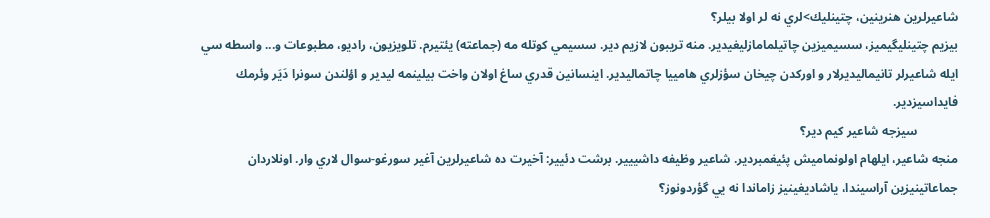شاعيرلرين هنرينين، چتينليك>لري نه لر اولا بيلر؟
بيزيم چتينليگيميز، سسيميزين چاتيلمامازليغيدير. منه تريبون لازيم دير. سسيمي كوتله مه (جماعته) يئتيرم. تلويزيون، راديو، مطبوعات و... واسطه سي ايله شاعيرلر تانيماليديرلار و اوركدن چيخان سؤزلري هامييا چاتماليدير. اينسانين قدري ساغ اولان واخت بيلينمه ليدير و اؤلندن سونرا دَيَر وئرمك فايداسيزدير.
             سيزجه شاعير كيم دير؟
منجه شاعير، ايلهام اولونماميش پئيغمبردير. شاعير وظيفه داشييير. برشت دئيير: آخيرت ده شاعيرلرين آغير سورغو-سوال لاري وار. اونلاردان جماعاتينيزين آراسيندا، ياشاديغينيز زاماندا نه يي گؤردونوز؟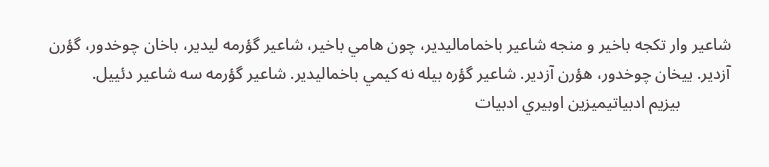شاعير وار تكجه باخير و منجه شاعير باخماماليدير، چون هامي باخير، شاعير گؤرمه ليدير، باخان چوخدور، گؤرن آزدير. ييخان چوخدور، هؤرن آزدير. شاعير گؤره بيله نه كيمي باخماليدير. شاعير گؤرمه سه شاعير دئييل.
            بيزيم ادبياتيميزين اوبيري ادبيات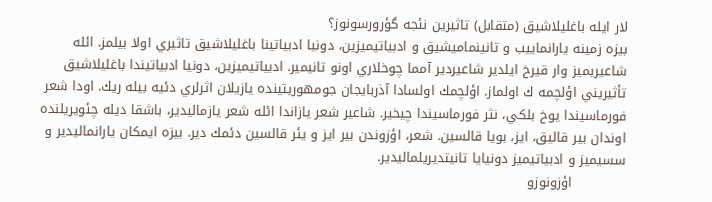لار ايله باغليلاشيق (متقابل) تاثيرين نئجه گؤرورسونوز؟
بيزه زمينه يارانماييب و تانينماميشيق و ادبياتيميزين، دونيا ادبياتينا باغليلاشيق تاثيري اولا بيلمز. ائله شاعيريميز وار قيرخ ايلدير شاعيردير آمما چوخلاري اونو تانيمير. ادبياتيميزين، دونيا ادبياتيندا باغليلاشيق تأثيريني اؤلچمه ك اولماز. اؤلچمك اولسادا آذربايجان جومهوريتينده يازيلان اثرلري دئيه بيله ريك. اودا شعر فورماسيندا يوخ بلكي، نثر فورماسيندا چيخير. شاعير شعر يازاندا ائله شعر يازماليدير، باشقا ديله چئويريلنده اوندان بير قاليق، ايز، بويا قالسين. شعر، اؤزوندن بير ايز و يئر قالسين دئمك دير. بيزه ايمكان يارانماليدير و سسيميز و ادبياتيميز دونيايا تانيتديريلماليدير.
            اؤزونوزو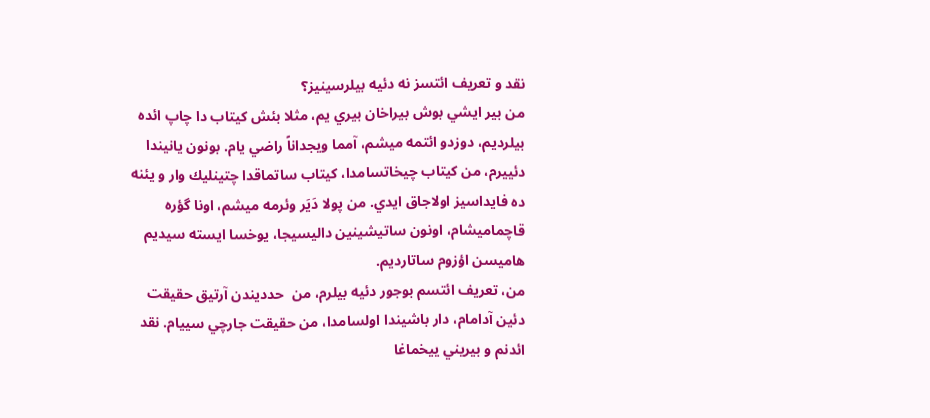نقد و تعريف ائتسز نه دئيه بيلرسينيز؟
من بير ايشي بوش بيراخان بيري يم، مثلا بئش كيتاب دا چاپ ائده بيلرديم، دوزدو ائتمه ميشم، آمما ويجداناً راضي يام. بونون يانيندا دئييرم، من كيتاب چيخاتسامدا، كيتاب ساتماقدا چتينليك وار و يئنه ده فايداسيز اولاجاق ايدي. من پولا دَيَر وئرمه ميشم، اونا گؤره قاچماميشام، اونون ساتيشينين داليسيجا، يوخسا ايسته سيديم هاميسن اؤزوم ساتارديم.
من، تعريف ائتسم بوجور دئيه بيلرم، من  حدديندن آرتيق حقيقت دئين آدامام، دار باشيندا اولسامدا، من حقيقت جارچي سييام. نقد ائدنم و بيريني ييخماغا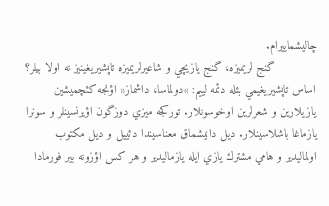چاليشماييرام.
            گنج لريميزه، گنج يازيچي و شاعيرلريميزه تاپشيريغينيز نه اولا بيلر؟
اساس تاپشيريغيمي بئله دئمه لييم: »دولماسا، داشماز« اؤنجه كئچميشين يازيلارين و شعرلرين اوخوسونلار. توركجه ميزي دوزگون اؤيرنسينلر و سونرا يازماغا باشلاسينلار. ديل دانيشماق معناسيندا دئييل و ديل مكتوب اولماليدير و هامي مشترك يازي ايله يازماليدير و هر كس اؤزونه بير فورمادا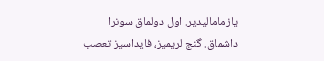يازماماليدير. اول دولماق سونرا داشماق. گنج لريميز، فايداسيز تعصب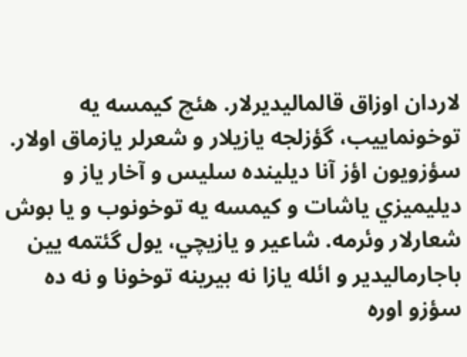لاردان اوزاق قالماليديرلار. هئچ كيمسه يه توخونماييب، گؤزلجه يازيلار و شعرلر يازماق اولار. سؤزويون اؤز آنا ديلينده سليس و آخار ياز و ديليميزي ياشات و كيمسه يه توخونوب و يا بوش شعارلار وئرمه. شاعير و يازيچي، يول گئتمه يين باجارماليدير و ائله يازا نه بيرينه توخونا و نه ده سؤزو اوره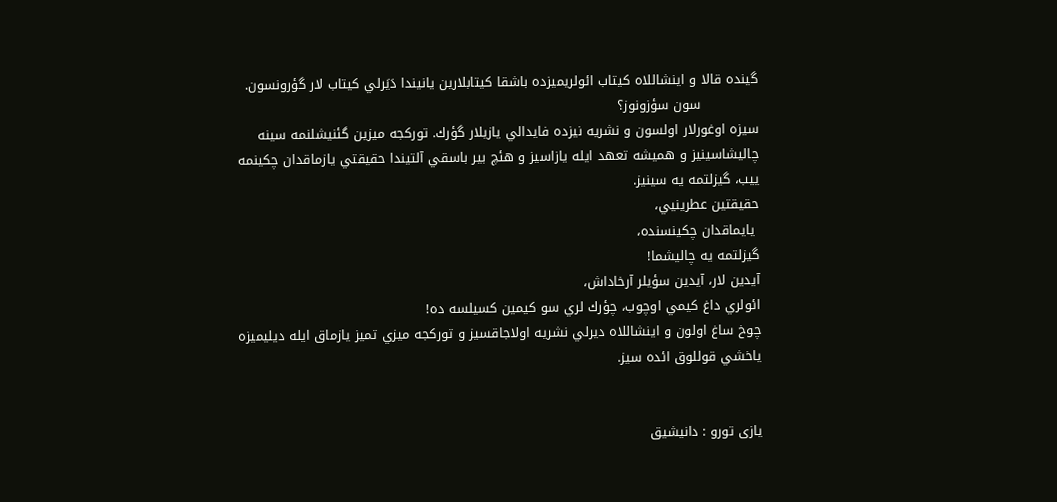گينده قالا و اينشاللاه كيتاب ائولريميزده باشقا كيتابلارين يانيندا دَيَرلي كيتاب لار گؤرونسون.
             سون سؤزونوز؟
سيزه اوغورلار اولسون و نشريه نيزده فايدالي يازيلار گؤرك. توركجه ميزين گئنيشلنمه سينه چاليشاسينيز و هميشه تعهد ايله يازاسيز و هئچ بير باسقي آلتيندا حقيقتي يازماقدان چكينمه ييب، گيزلتمه يه سينيز.
حقيقتين عطرينيي،
 يايماقدان چكينسنده،
گيزلتمه يه چاليشما!
آيدين لار، آيدين سؤيلر آرخاداش،
ائولري داغ كيمي اوچوب، چؤرك لري سو كيمين كسيلسه ده!
چوخ ساغ اولون و اينشاللاه ديرلي نشريه اولاجاقسيز و توركجه ميزي تميز يازماق ايله ديليميزه ياخشي قوللوق ائده سيز.


یازی تورو : دانيشيق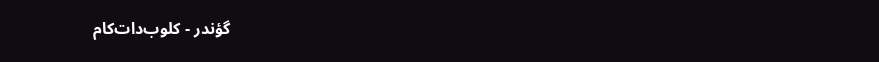گؤندر - کلوب‌دات‌کام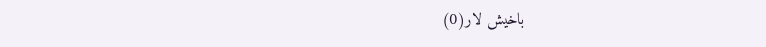باخیش لار(0)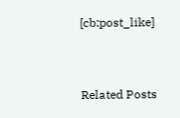[cb:post_like]


Related Posts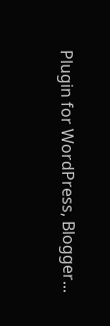Plugin for WordPress, Blogger...